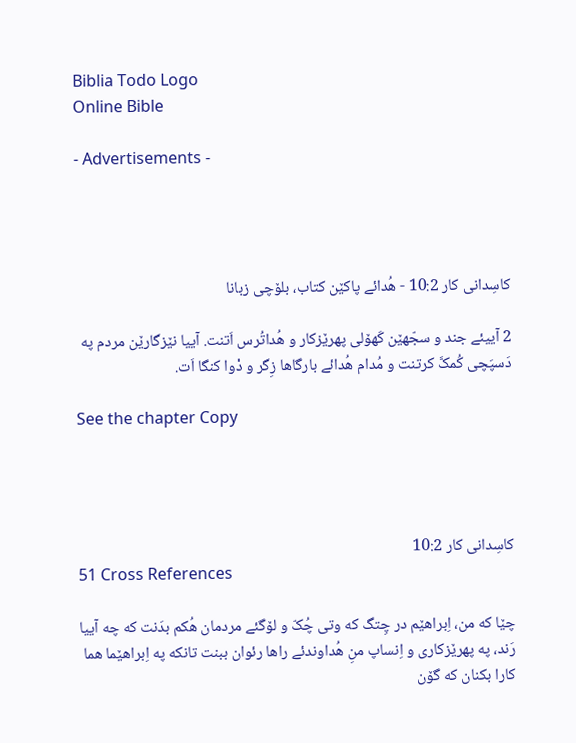Biblia Todo Logo
Online Bible

- Advertisements -




کاسِدانی کار 10:2 - هُدائے پاکێن کتاب، بلۆچی زبانا

2 آییئے جند و سجّهێن کَهۆلی پهرێزکار و هُداتُرس اَتنت. آییا نێزگارێن مردم په دَسپَچی کُمکَّ کرتنت و مُدام هُدائے بارگاها زِگر و دْوا کنگا اَت.

See the chapter Copy




کاسِدانی کار 10:2
51 Cross References

چێا که من، اِبراهێم در چِتگ که وتی چُکّ و لۆگئے مردمان هُکم بدَنت که چه آییا رَند، په پهرێزکاری و اِنساپ منِ هُداوندئے راها رئوان ببنت تانکه په اِبراهێما هما کارا بکنان که گۆن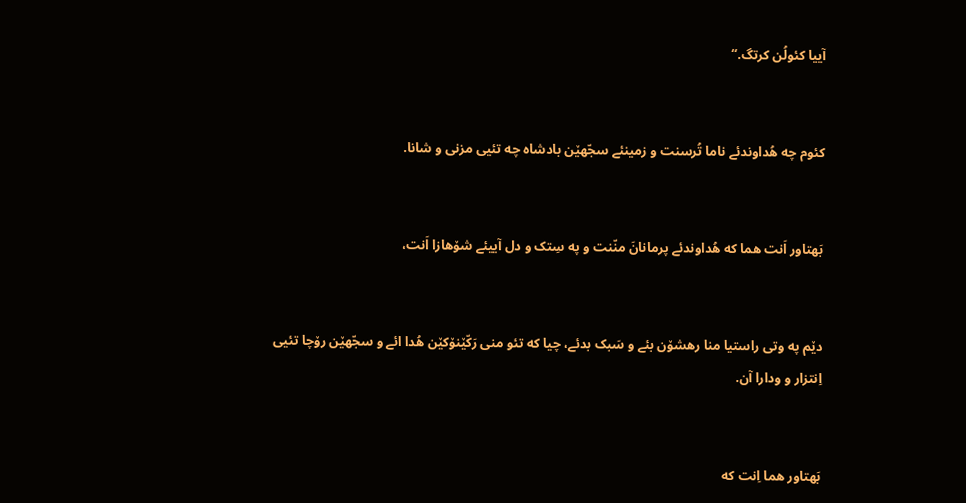آییا کئولُن کرتگ.“


کئوم چه هُداوندئے ناما تُرسنت و زمینئے سجّهێن بادشاه چه تئیی مزنی و شانا.


بَهتاور اَنت هما که هُداوندئے پرمانانَ منّنت و په سِتک و دل آییئے شۆهازا اَنت،


دێم په وتی راستیا منا رهشۆن بئے و سَبک بدئے، چیا که تئو منی رَکّێنۆکێن هُدا ائے و سجّهێن رۆچا تئیی اِنتزار و ودارا آن.


بَهتاور هما اِنت که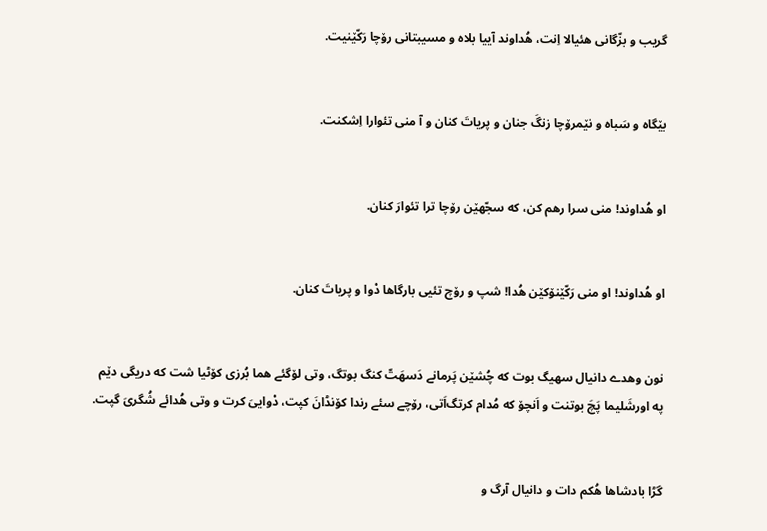گریب و بزّگانی هئیالا اِنت، هُداوند آییا بلاه و مسیبتانی رۆچا رَکّێنیت.


بێگاه و سَباه و نێمرۆچا زنگَ جنان و پریاتَ کنان و آ منی تئوارا اِشکنت.


او هُداوند! منی سرا رهم کن، که سجّهێن رۆچا ترا تئوارَ کنان.


او هُداوند! او منی رَکّێنۆکێن هُدا! شپ و رۆچ تئیی بارگاها دْوا و پریاتَ کنان.


نون وهدے دانیال سهیگ بوت که چُشێن پَرمانے دَسهَتّ کنگ بوتگ، وتی لۆگئے هما بُرزی کۆٹیا شت که دریگی دێم په اورشَلیما پَچَ بوتنت و اَنچۆ که مُدام کرتگ‌اَتی، رۆچے سئے رندا کۆنڈانَ کپت، دْواییَ کرت و وتی هُدائے شُگریَ گپت.


گڑا بادشاها هُکم دات و دانیال آرگ و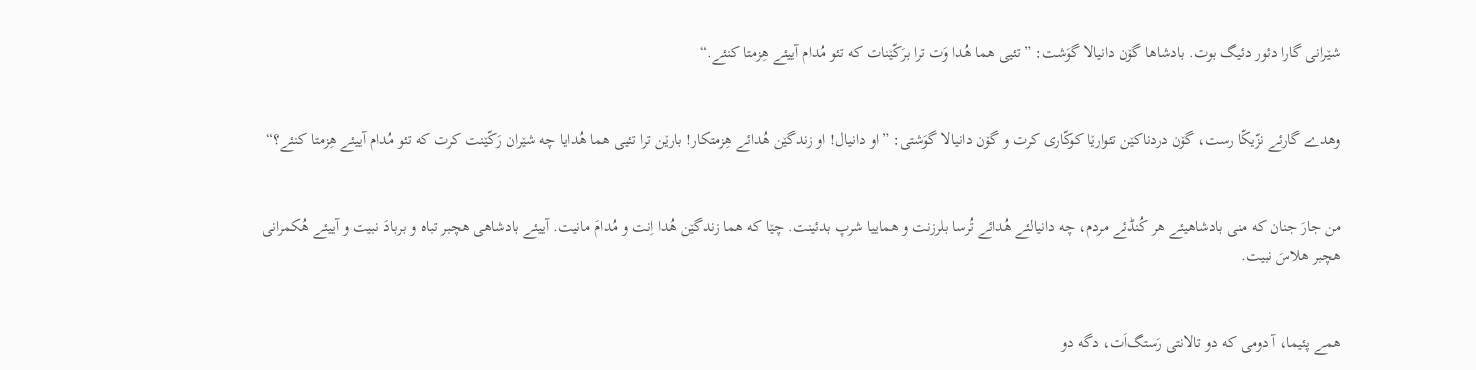شێرانی گارا دئور دئیگ بوت. بادشاها گۆن دانیالا گوَشت: ”تئیی هما هُدا وَت ترا برَکّێنات که تئو مُدام آییئے هِزمتا کنئے.“


وهدے گارئے نزّیکّا رست، گۆن دردناکێن تئوارێا کوکّاری کرت و گۆن دانیالا گوَشتی: ”او دانیال! او زندگێن هُدائے هِزمتکار! بارێن ترا تئیی هما هُدایا چه شێران رَکّێنت کرت که تئو مُدام آییئے هِزمتا کنئے؟“


من جارَ جنان که منی بادشاهیئے هر کُنڈئے مردم، چه دانیالئے هُدائے تُرسا بلرزنت و هماییا شرپ بدئینت. چێا که هما زندگێن هُدا اِنت و مُدامَ مانیت. آییئے بادشاهی هچبر تباه و بربادَ نبیت و آییئے هُکمرانی هچبر هلاسَ نبیت.


همے پئیما، آ دومی که دو تالانتی رَستگ‌اَت، دگه دو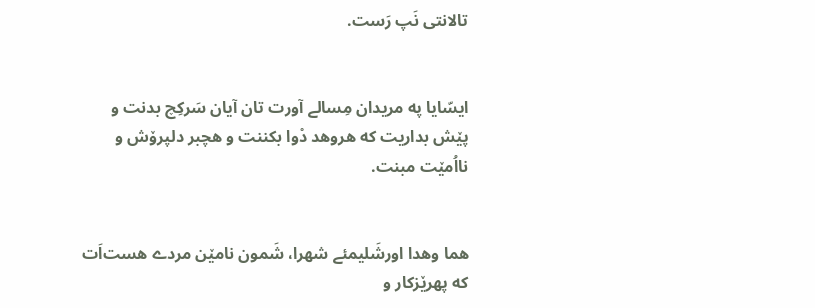تالانتی نَپ رَست.


ایسّایا په مریدان مِسالے آورت تان آیان سَرکِچ بدنت و پێش بداریت که هروهد دْوا بکننت و هچبر دلپرۆش و نااُمێت مبنت.


هما وهدا اورشَلیمئے شهرا، شَمون نامێن مردے هست‌اَت که پهرێزکار و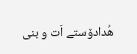هُدادۆستے اَت و بنی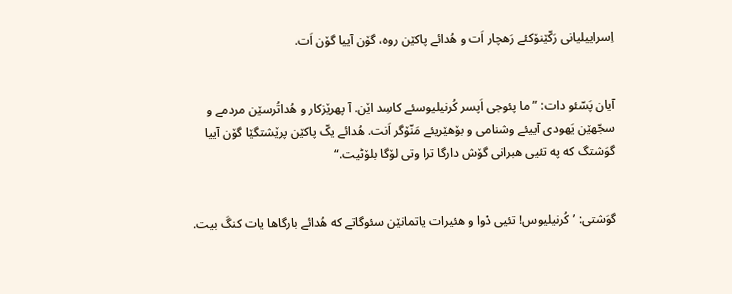اِسراییلیانی رَکّێنۆکئے رَهچار اَت و هُدائے پاکێن روه، گۆن آییا گۆن اَت.


آیان پَسّئو دات: ”ما پئوجی اَپسر کُرنیلیوسئے کاسِد اێن. آ پهرێزکار و هُداتُرسێن مردمے و سجّهێن یَهودی آییئے وشنامی و بۆهێریئے مَنّۆگر اَنت. هُدائے یکّ پاکێن پرێشتگێا گۆن آییا گوَشتگ که په تئیی هبرانی گۆش دارگا ترا وتی لۆگا بلۆٹیت.“


گوَشتی: ’کُرنیلیوس! تئیی دْوا و هئیرات یاتمانێن سئوگاتے که هُدائے بارگاها یات کنگَ بیت.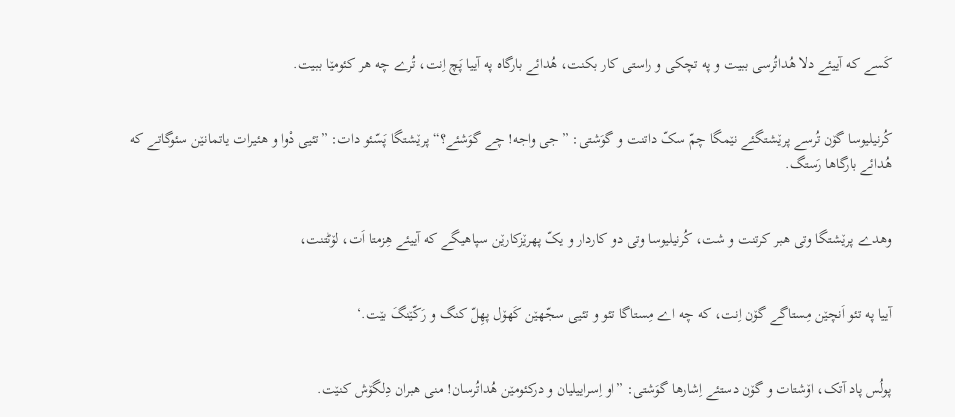کَسے که آییئے دلا هُداتُرسی ببیت و په تچکی و راستی کار بکنت، هُدائے بارگاه په آییا پَچ اِنت، تُرے چه هر کئومێا ببیت.


کُرنیلیوسا گۆن تُرسے پرێشتگئے نێمگا چمّ سکّ داتنت و گوَشتی: ”جی واجه! چے گوَشئے؟“ پرێشتگا پَسّئو دات: ”تئیی دْوا و هئیرات یاتمانێن سئوگاتے که هُدائے بارگاها رَستگ.


وهدے پرێشتگا وتی هبر کرتنت و شت، کُرنیلیوسا وتی دو کاردار و یکّ پهرێزکارێن سپاهیگے که آییئے هِزمتا اَت، لۆٹتنت،


آییا په تئو اَنچێن مِستاگے گۆن اِنت، که چه اے مِستاگا تئو و تئیی سجّهێن کَهۆل پهِلّ کنگ و رَکّێنگَ بێت.‘


پولُس پاد آتک، اۆشتات و گۆن دستئے اِشارها گوَشتی: ”او اِسراییلیان و درکئومێن هُداتُرسان! منی هبران دِلگۆش کنێت.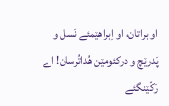او براتان، او اِبراهێمئے نَسل و پَدرێچ و درکئومێن هُداتُرسان! اے رَکّێنگئے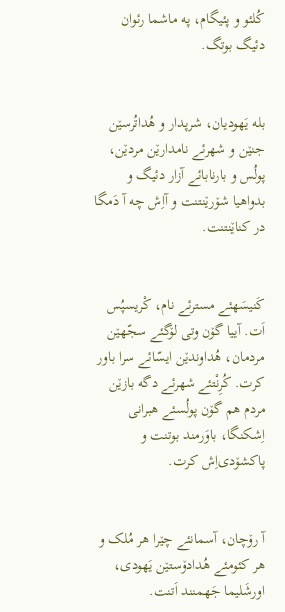کُلئو و پئیگام، په ماشما رئوان دئیگ بوتگ.


بله یَهودیان، شرپدار و هُداتُرسێن جنێن و شهرئے نامدارێن مردێن، پولُس و بارنابائے آزار دئیگ و بدواهیا شۆرێنتنت و آاِش چه آ دَمگا در کناێنتنت.


کَنیسَهئے مسترئے نام، کْریسپُس اَت. آییا گۆن وتی لۆگئے سجّهێن مردمان، هُداوندێن ایسّائے سرا باور کرت. کُرِنْتئے شهرئے دگه بازێن مردم هم گۆن پولُسئے هبرانی اِشکنگا، باوَرمند بوتنت و پاکشۆدی‌اِش کرت.


آ رۆچان، آسمانئے چێرا هر مُلک و هر کئومئے هُدادۆستێن یَهودی، اورشَلیما جَهمنند اَتنت.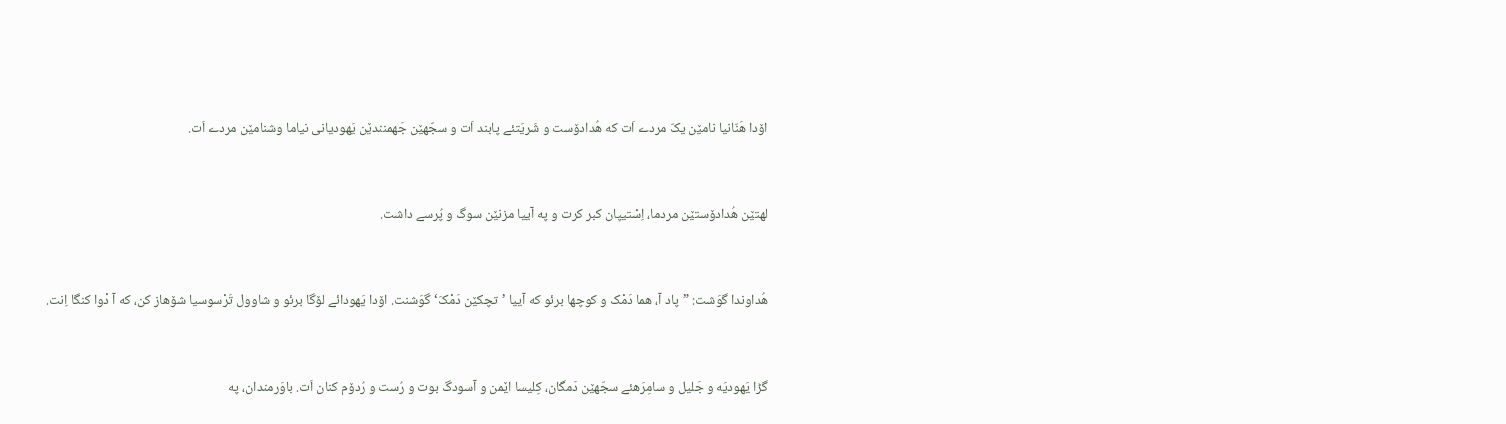اۆدا هَنّانیا نامێن یکّ مردے اَت که هُدادۆست و شَریَتئے پابند اَت و سجّهێن جَهمنندێن یَهودیانی نیاما وشنامێن مردے اَت.


لهتێن هُدادۆستێن مردما، اِسْتیپان کبر کرت و په آییا مزنێن سوگ و پُرسے داشت.


هُداوندا گوَشت: ”پاد آ، هما دَمْک و کوچها برئو که آییا ’تچکێن دَمْکَ‘ گوَشنت. اۆدا یَهودائے لۆگا برئو و شاوول تَرْسوسیا شۆهاز کن، که آ دْوا کنگا اِنت.


گڑا یَهودیَه و جَلیل و سامِرَهئے سجّهێن دَمگان، کِلیسا اێمن و آسودگ بوت و رُست و رُدۆم کنان اَت. باوَرمندان، په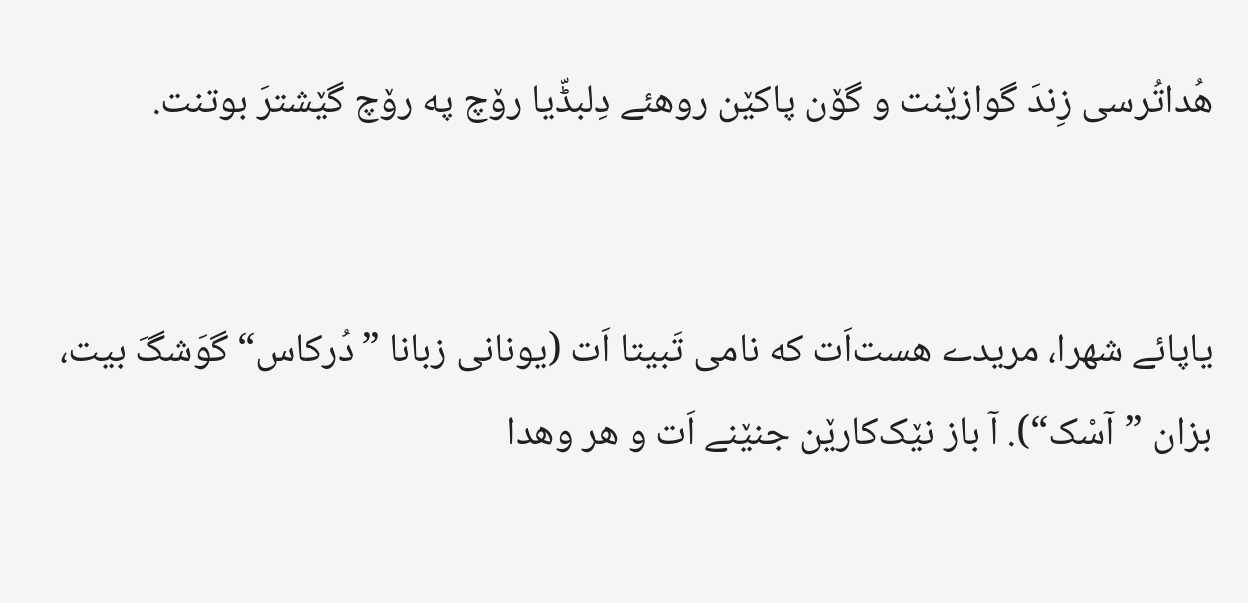هُداتُرسی زِندَ گوازێنت و گۆن پاکێن روهئے دِلبڈّیا رۆچ په رۆچ گێشترَ بوتنت.


یاپائے شهرا، مریدے هست‌اَت که نامی تَبیتا اَت (یونانی زبانا ”دُرکاس“ گوَشگَ بیت، بزان ”آسْک“). آ باز نێک‌کارێن جنێنے اَت و هر وهدا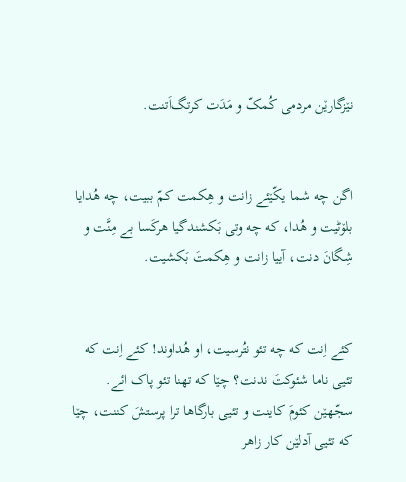نێزگارێن مردمی کُمکّ و مَدَت کرتگ‌اَتنت.


اگن چه شما یکّێئے زانت و هِکمت کمّ ببیت، چه هُدایا بلۆٹیت و هُدا، که چه وتی بَکشندگیا هرکَسا بے مِنَّت و شِگانَ دنت، آییا زانت و هِکمتَ بَکشیت.


کئے اِنت که چه تئو نتُرسیت، او هُداوند! کئے اِنت که تئیی ناما شئوکتَ ندنت؟ چێا که تهنا تئو پاک ائے. سجّهێن کئومَ کاینت و تئیی بارگاها ترا پرستشَ کننت، چێا که تئیی آدلێن کار زاهر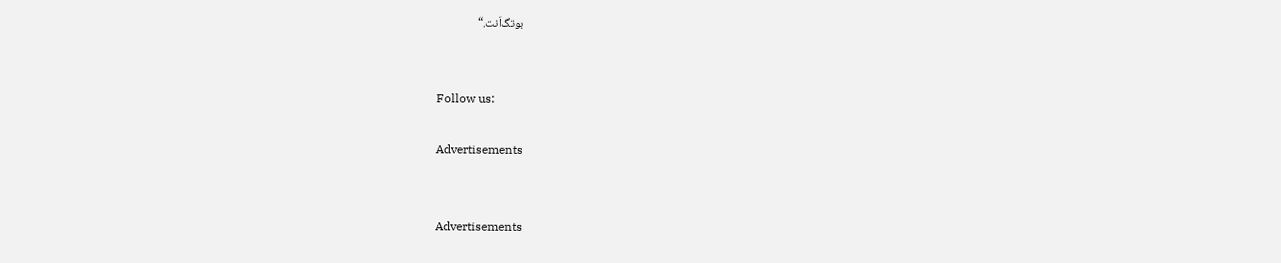بوتگ‌اَنت.“


Follow us:

Advertisements


Advertisements